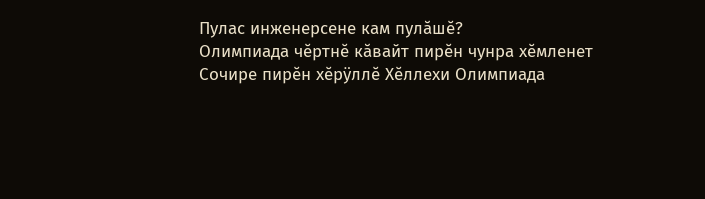Пулас инженерсене кам пулăшĕ?
Олимпиада чĕртнĕ кăвайт пирĕн чунра хĕмленет
Сочире пирĕн хĕрÿллĕ Хĕллехи Олимпиада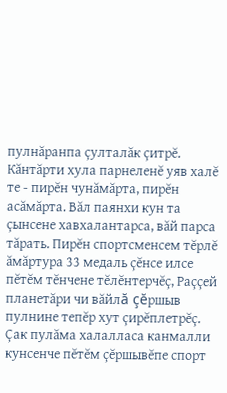пулнăранпа çулталăк çитрĕ. Кăнтăрти хула парнеленĕ уяв халĕ те - пирĕн чунăмăрта, пирĕн асăмăрта. Вăл паянхи кун та çынсене хавхалантарса, вăй парса тăрать. Пирĕн спортсменсем тĕрлĕ ăмăртура 33 медаль çĕнсе илсе пĕтĕм тĕнчене тĕлĕнтерчĕç, Раççей планетăри чи вăйлă çĕршыв пулнине тепĕр хут çирĕплетрĕç. Çак пулăма халалласа канмалли кунсенче пĕтĕм çĕршывĕпе спорт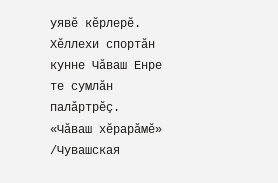уявĕ кĕрлерĕ. Хĕллехи спортăн кунне Чăваш Енре те сумлăн палăртрĕç.
«Чăваш хĕрарăмĕ» /Чувашская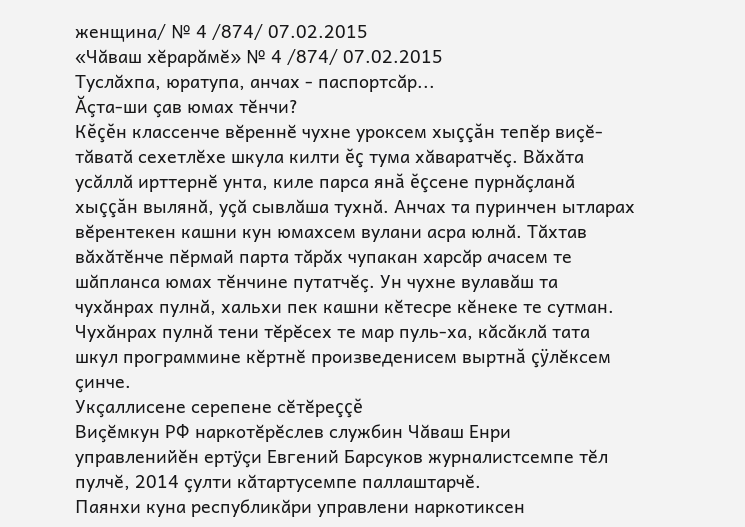женщина/ № 4 /874/ 07.02.2015
«Чăваш хĕрарăмĕ» № 4 /874/ 07.02.2015
Туслăхпа, юратупа, анчах - паспортсăр...
Ăçта-ши çав юмах тĕнчи?
Кĕçĕн классенче вĕреннĕ чухне уроксем хыççăн тепĕр виçĕ-тăватă сехетлĕхе шкула килти ĕç тума хăваратчĕç. Вăхăта усăллă ирттернĕ унта, киле парса янă ĕçсене пурнăçланă хыççăн вылянă, уçă сывлăша тухнă. Анчах та пуринчен ытларах вĕрентекен кашни кун юмахсем вулани асра юлнă. Тăхтав вăхăтĕнче пĕрмай парта тăрăх чупакан харсăр ачасем те шăпланса юмах тĕнчине путатчĕç. Ун чухне вулавăш та чухăнрах пулнă, хальхи пек кашни кĕтесре кĕнеке те сутман. Чухăнрах пулнă тени тĕрĕсех те мар пуль-ха, кăсăклă тата шкул программине кĕртнĕ произведенисем выртнă çÿлĕксем çинче.
Укçаллисене серепене сĕтĕреççĕ
Виçĕмкун РФ наркотĕрĕслев службин Чăваш Енри управленийĕн ертÿçи Евгений Барсуков журналистсемпе тĕл пулчĕ, 2014 çулти кăтартусемпе паллаштарчĕ.
Паянхи куна республикăри управлени наркотиксен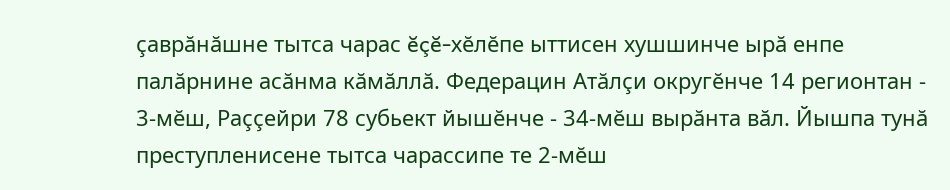çаврăнăшне тытса чарас ĕçĕ-хĕлĕпе ыттисен хушшинче ырă енпе палăрнине асăнма кăмăллă. Федерацин Атăлçи округĕнче 14 регионтан - 3-мĕш, Раççейри 78 субьект йышĕнче - 34-мĕш вырăнта вăл. Йышпа тунă преступленисене тытса чарассипе те 2-мĕш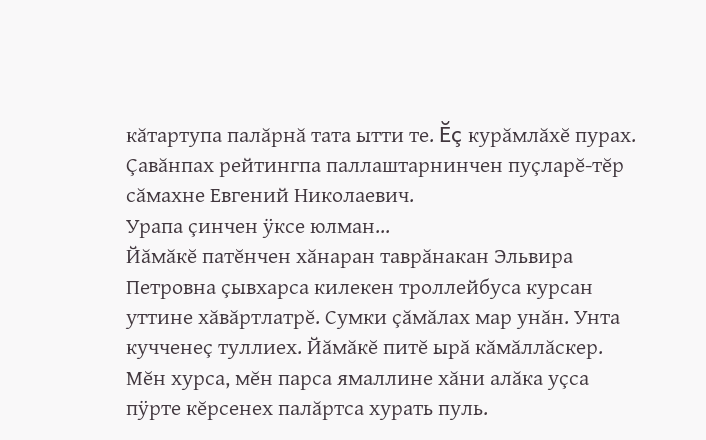кăтартупа палăрнă тата ытти те. Ĕç курăмлăхĕ пурах. Çавăнпах рейтингпа паллаштарнинчен пуçларĕ-тĕр сăмахне Евгений Николаевич.
Урапа çинчен ÿксе юлман...
Йăмăкĕ патĕнчен хăнаран таврăнакан Эльвира Петровна çывхарса килекен троллейбуса курсан уттине хăвăртлатрĕ. Сумки çăмăлах мар унăн. Унта кучченеç туллиех. Йăмăкĕ питĕ ырă кăмăллăскер. Мĕн хурса, мĕн парса ямаллине хăни алăка уçса пÿрте кĕрсенех палăртса хурать пуль.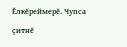Ĕлкĕреймерĕ. Чупса çитнĕ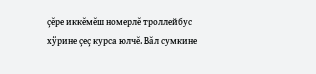çĕре иккĕмĕш номерлĕ троллейбус хÿрине çеç курса юлчĕ. Вăл сумкине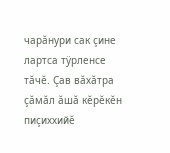чарăнури сак çине лартса тÿрленсе тăчĕ. Çав вăхăтра çăмăл ăшă кĕрĕкĕн пиçиххийĕ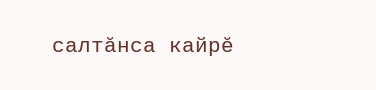салтăнса кайрĕ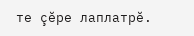те çĕре лаплатрĕ.